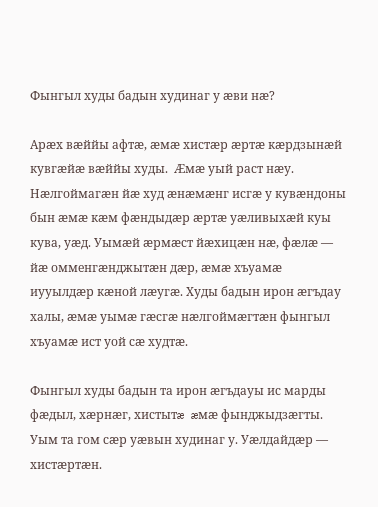Фынгыл худы бадын худинаг у æви нæ?

Арæх вæййы афтæ, æмæ хистæр æртæ кæрдзынæй кувгæйæ вæййы худы.  Ӕмæ уый раст нæу. Нæлгоймагæн йæ худ æнæмæнг исгæ у кувæндоны бын æмæ кæм фæндыдæр æртæ уæливыхæй куы кува, уæд. Уымæй æрмæст йæхицæн нæ, фæлæ — йæ омменгæнджытæн дæр, æмæ хъуамæ иууылдæр кæной лæугæ. Худы бадын ирон æгъдау халы, æмæ уымæ гæсгæ нæлгоймæгтæн фынгыл хъуамæ ист уой сæ худтæ.

Фынгыл худы бадын та ирон æгъдауы ис марды фæдыл, хæрнæг, хистытæ æмæ фынджыдзæгты.  Уым та гом сæр уæвын худинаг у. Уæлдайдæр — хистæртæн.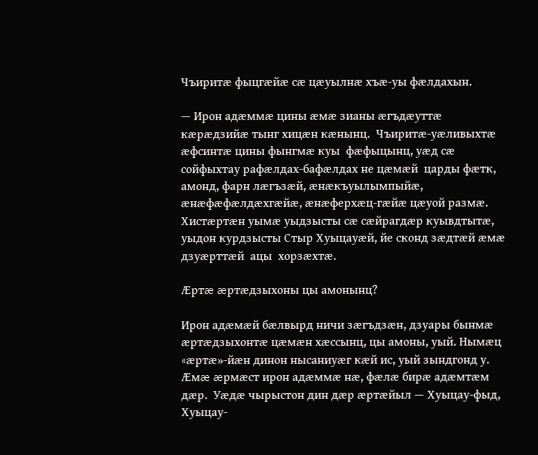Чъиритæ фыцгæйæ сæ цæуылнæ хъæ-уы фæлдахын.

— Ирон адæммæ цины æмæ зианы æгъдæуттæ кæрæдзийæ тынг хицæн кæнынц.  Чъиритæ-уæливыхтæ æфсинтæ цины фынгмæ куы  фæфыцынц, уæд сæ сойфыхтау рафæлдах-бафæлдах не цæмæй  царды фæтк, амонд, фарн лæгъзæй, æнæкъуылымпыйæ, æнæфæфæлдæхгæйæ, æнæферхæц-гæйæ цæуой размæ.  Хистæртæн уымæ уыдзысты сæ сæйрагдæр куывдтытæ, уыдон курдзысты Стыр Хуыцауæй, йе сконд зæдтæй æмæ дзуæрттæй  ацы  хорзæхтæ.

Ӕртæ æртæдзыхоны цы амонынц?

Ирон адæмæй бæлвырд ничи зæгъдзæн, дзуары бынмæ æртæдзыхонтæ цæмæн хæссынц, цы амоны, уый. Нымæц  «æртæ»-йæн динон нысаниуæг кæй ис, уый зындгонд у. Ӕмæ æрмæст ирон адæммæ нæ, фæлæ бирæ адæмтæм дæр.  Уæдæ чырыстон дин дæр æртæйыл — Хуыцау-фыд, Хуыцау-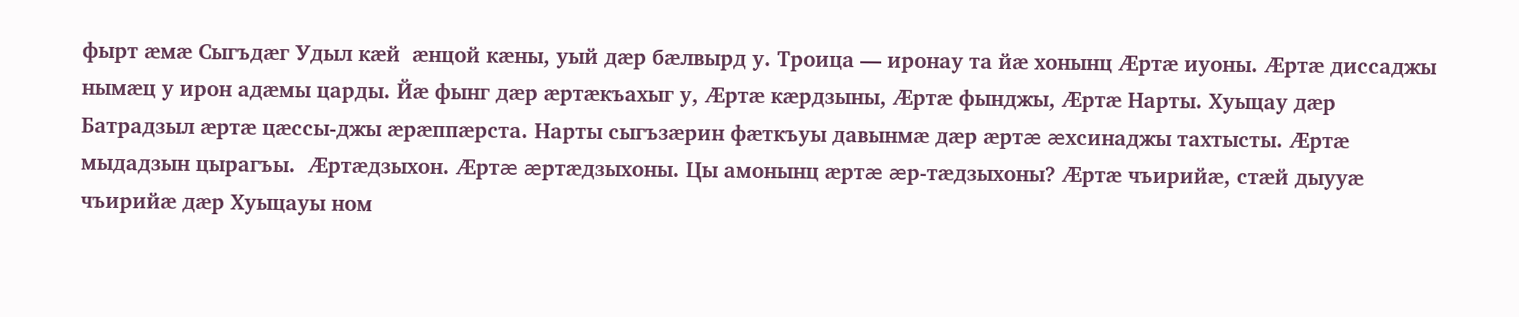фырт æмæ Сыгъдæг Удыл кæй  æнцой кæны, уый дæр бæлвырд у. Троица — иронау та йæ хонынц Ӕртæ иуоны. Ӕртæ диссаджы нымæц у ирон адæмы царды. Йæ фынг дæр æртæкъахыг у, Ӕртæ кæрдзыны, Ӕртæ фынджы, Ӕртæ Нарты. Хуыцау дæр Батрадзыл æртæ цæссы-джы æрæппæрста. Нарты сыгъзæрин фæткъуы давынмæ дæр æртæ æхсинаджы тахтысты. Ӕртæ мыдадзын цырагъы.  Ӕртæдзыхон. Ӕртæ æртæдзыхоны. Цы амонынц æртæ æр-тæдзыхоны? Ӕртæ чъирийæ, стæй дыууæ чъирийæ дæр Хуыцауы ном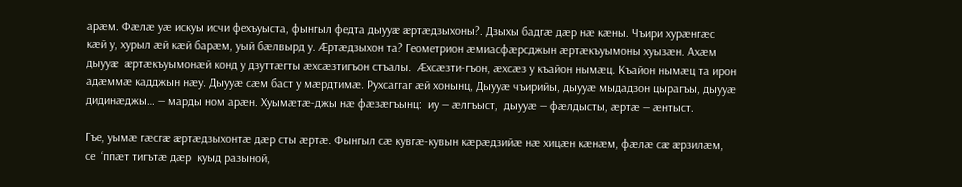арæм. Фæлæ уæ искуы исчи фехъуыста, фынгыл федта дыууæ æртæдзыхоны?. Дзыхы бадгæ дæр нæ кæны. Чъири хурæнгæс кæй у, хурыл æй кæй барæм, уый бæлвырд у. Ӕртæдзыхон та? Геометрион æмиасфæрсджын æртæкъуымоны хуызæн. Ахæм  дыууæ  æртæкъуымонæй конд у дзуттæгты æхсæзтигъон стъалы.  Ӕхсæзти-гъон, æхсæз у къайон нымæц. Къайон нымæц та ирон адæммæ кадджын нæу. Дыууæ сæм баст у мæрдтимæ. Рухсаггаг æй хонынц, Дыууæ чъирийы, дыууæ мыдадзон цырагъы, дыууæ дидинæджы… — марды ном арæн. Хуымæтæ-джы нæ фæзæгъынц:  иу — æлгъыст,  дыууæ — фæлдысты, æртæ — æнтыст.

Гъе, уымæ гæсгæ æртæдзыхонтæ дæр сты æртæ. Фынгыл сæ кувгæ-кувын кæрæдзийæ нæ хицæн кæнæм, фæлæ сæ æрзилæм, се  ‘ппæт тигътæ дæр  куыд разыной,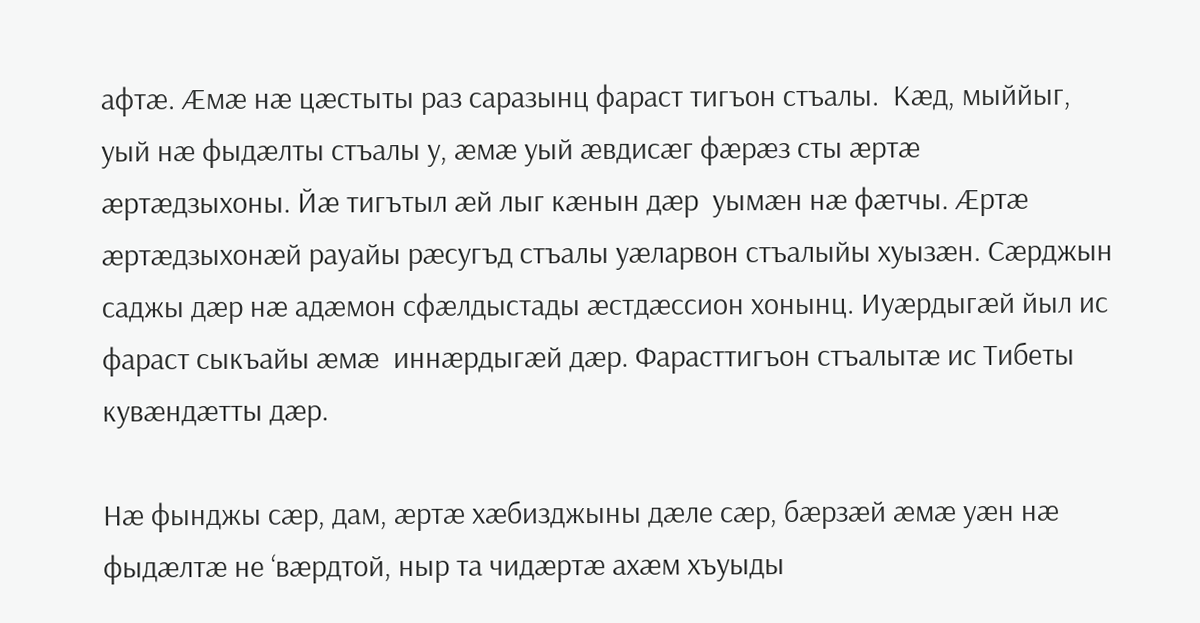афтæ. Ӕмæ нæ цæстыты раз саразынц фараст тигъон стъалы.  Кæд, мыййыг,  уый нæ фыдæлты стъалы у, æмæ уый æвдисæг фæрæз сты æртæ æртæдзыхоны. Йæ тигътыл æй лыг кæнын дæр  уымæн нæ фæтчы. Ӕртæ æртæдзыхонæй рауайы рæсугъд стъалы уæларвон стъалыйы хуызæн. Сæрджын саджы дæр нæ адæмон сфæлдыстады æстдæссион хонынц. Иуæрдыгæй йыл ис фараст сыкъайы æмæ  иннæрдыгæй дæр. Фарасттигъон стъалытæ ис Тибеты кувæндæтты дæр.

Нæ фынджы сæр, дам, æртæ хæбизджыны дæле сæр, бæрзæй æмæ уæн нæ фыдæлтæ не ‘вæрдтой, ныр та чидæртæ ахæм хъуыды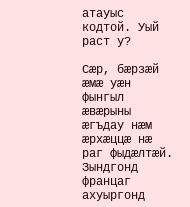атауыс кодтой. Уый раст у?

Сæр, бæрзæй æмæ уæн фынгыл æвæрыны æгъдау нæм æрхæццæ нæ раг фыдæлтæй.  Зындгонд францаг ахуыргонд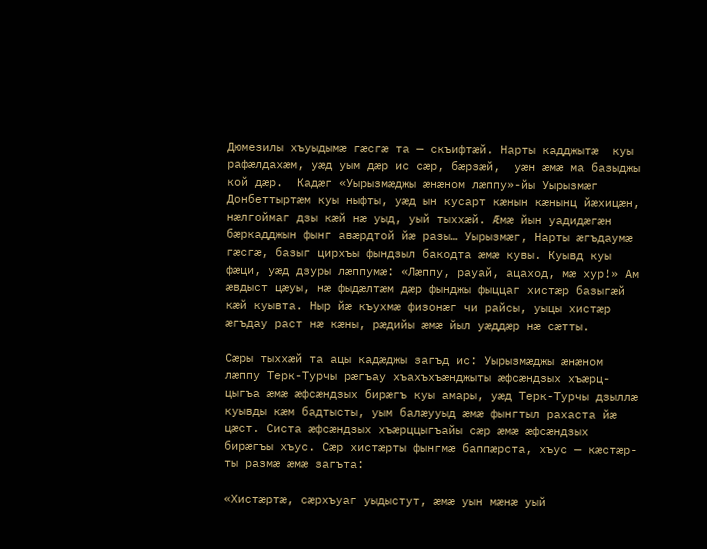Дюмезилы хъуыдымæ гæсгæ та — скъифтæй. Нарты кадджытæ  куы рафæлдахæм, уæд уым дæр ис сæр, бæрзæй,  уæн æмæ ма базыджы кой дæр.  Кадæг «Уырызмæджы æнæном лæппу»-йы Уырызмæг Донбеттыртæм куы ныфты, уæд ын кусарт кæнын кæнынц йæхицæн, нæлгоймаг дзы кæй нæ уыд, уый тыххæй. Ӕмæ йын уадидæгæн бæркадджын фынг авæрдтой йæ разы… Уырызмæг, Нарты æгъдаумæ гæсгæ, базыг цирхъы фындзыл бакодта æмæ кувы. Куывд куы фæци, уæд дзуры лæппумæ: «Лæппу, рауай, ацаход, мæ хур!» Ам æвдыст цæуы, нæ фыдæлтæм дæр фынджы фыццаг хистæр базыгæй кæй куывта. Ныр йæ къухмæ физонæг чи райсы, уыцы хистæр æгъдау раст нæ кæны, рæдийы æмæ йыл уæддæр нæ сæтты.

Сæры тыххæй та ацы кадæджы загъд ис: Уырызмæджы æнæном лæппу Терк-Турчы рæгъау хъахъхъæнджыты æфсæндзых хъæрц-цыгъа æмæ æфсæндзых бирæгъ куы амары, уæд Терк-Турчы дзыллæ куывды кæм бадтысты, уым балæууыд æмæ фынгтыл рахаста йæ цæст. Систа æфсæндзых хъæрццыгъайы сæр æмæ æфсæндзых бирæгъы хъус. Сæр хистæрты фынгмæ баппæрста, хъус — кæстæр-ты размæ æмæ загъта:

«Хистæртæ, сæрхъуаг уыдыстут, æмæ уын мæнæ уый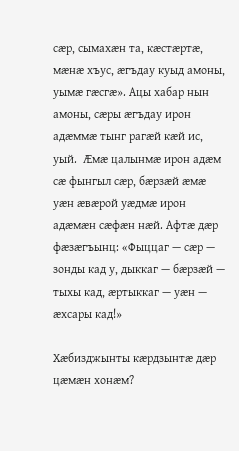сæр, сымахæн та, кæстæртæ, мæнæ хъус, æгъдау куыд амоны, уымæ гæсгæ». Ацы хабар нын амоны, сæры æгъдау ирон адæммæ тынг рагæй кæй ис, уый.  Ӕмæ цалынмæ ирон адæм сæ фынгыл сæр, бæрзæй æмæ уæн æвæрой уæдмæ ирон адæмæн сæфæн нæй. Афтæ дæр фæзæгъынц: «Фыццаг — сæр — зонды кад у, дыккаг — бæрзæй — тыхы кад, æртыккаг — уæн — æхсары кад!»

Хæбизджынты кæрдзынтæ дæр цæмæн хонæм?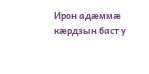Ирон адæммæ кæрдзын баст у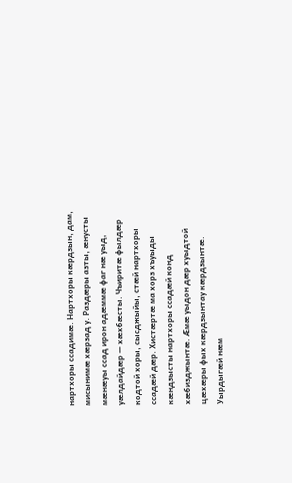нартхоры ссадимæ. Нартхоры кæрдзын, дам, мисынимæ хæрзад у. Раздæры азты, æнусты мæнæуы ссад ирон адæммæ фаг нæ уыд, уæлдайдæр — хæхбæсты. Чъиритæ фылдæр кодтой хоры, сысджыйы, стæй нартхоры ссадæй дæр. Хистæртæ ма хорз хъуыды кæндзысты нартхоры ссадæй конд хæбизджынтæ. Ӕмæ уыдон дæр хуыдтой цæхæры фых кæрдзынтау кæрдзынтæ. Уырдыгæй нæм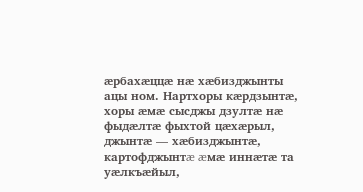æрбахæццæ нæ хæбизджынты ацы ном. Нартхоры кæрдзынтæ, хоры æмæ сысджы дзултæ нæ фыдæлтæ фыхтой цæхæрыл, джынтæ — хæбизджынтæ, картофджынтæ æмæ иннæтæ та уæлкъæйыл,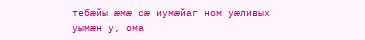тебæйы æмæ сæ иумæйаг ном уæливых уымæн у, ома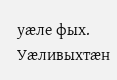уæле фых.  Уæливыхтæн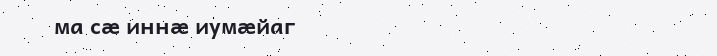ма сæ иннæ иумæйаг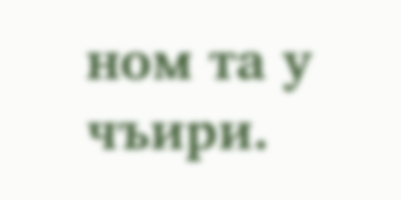ном та у чъири.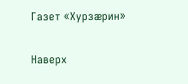Газет «Хурзæрин»

Наверх